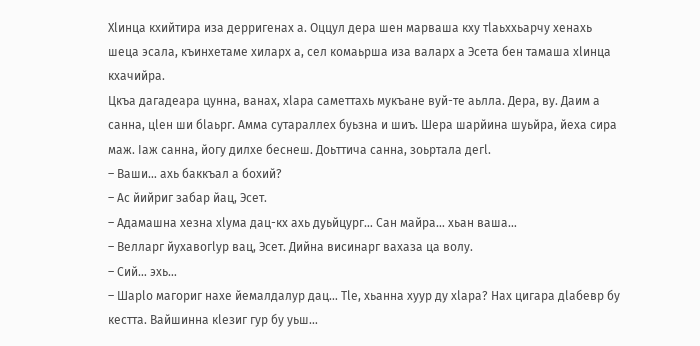Хӏинца кхийтира иза дерригенах а. Оццул дера шен марваша кху тӏаьххьарчу хенахь шеца эсала, къинхетаме хиларх а, сел комаьрша иза валарх а Эсета бен тамаша хӏинца кхачийра.
Цкъа дагадеара цунна, ванах, хӏара саметтахь мукъане вуй-те аьлла. Дера, ву. Даим а санна, цӏен ши бӏаьрг. Амма сутараллех буьзна и шиъ. Шера шарйина шуьйра, йеха сира маж. Ӏаж санна, йогу дилхе беснеш. Доьттича санна, зоьртала дегӏ.
– Ваши… ахь баккъал а бохий?
– Ас йийриг забар йац, Эсет.
– Адамашна хезна хӏума дац-кх ахь дуьйцург… Сан майра… хьан ваша…
– Велларг йухавогӏур вац, Эсет. Дийна висинарг вахаза ца волу.
– Сий… эхь…
– Шарӏо магориг нахе йемалдалур дац… Тӏе, хьанна хуур ду хӏара? Нах цигара дӏабевр бу кестта. Вайшинна кӏезиг гур бу уьш…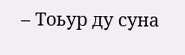– Тоьур ду суна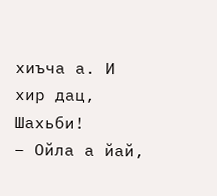хиъча а. И хир дац, Шахьби!
– Ойла а йай,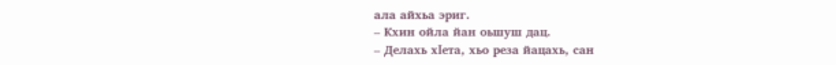ала айхьа эриг.
– Кхин ойла йан оьшуш дац.
– Делахь хӏета, хьо реза йацахь, сан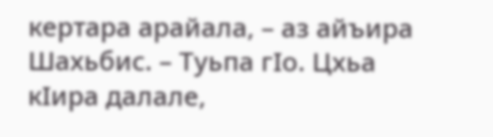кертара арайала, – аз айъира Шахьбис. – Туьпа гӏо. Цхьа кӏира далале,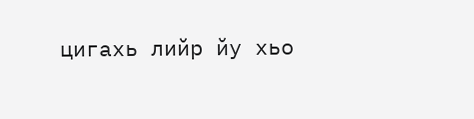цигахь лийр йу хьо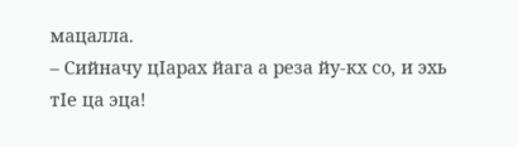мацалла.
– Сийначу цӏарах йага а реза йу-кх со, и эхь тӏе ца эца!